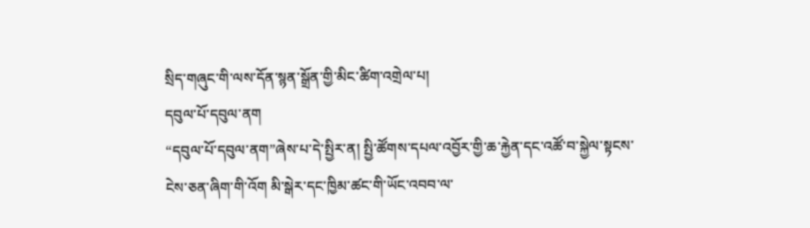སྲིད་གཞུང་གི་ལས་དོན་སྙན་སྒྲོན་གྱི་མིང་ཚིག་འགྲེལ་པ།
དབུལ་པོ་དབུལ་ནག
“དབུལ་པོ་དབུལ་ནག”ཞེས་པ་དེ་སྤྱིར་ན། སྤྱི་ཚོགས་དཔལ་འབྱོར་གྱི་ཆ་རྐྱེན་དང་འཚོ་བ་སྐྱེལ་སྟངས་ངེས་ཅན་ཞིག་གི་འོག མི་སྒེར་དང་ཁྱིམ་ཚང་གི་ཡོང་འབབ་ལ་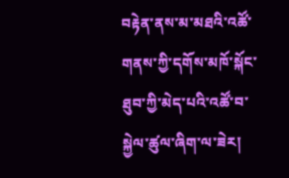བརྟེན་ནས་མ་མཐའི་འཚོ་གནས་ཀྱི་དགོས་མཁོ་སྐོང་ཐུབ་ཀྱི་མེད་པའི་འཚོ་བ་སྐྱེལ་ཚུལ་ཞིག་ལ་ཟེར།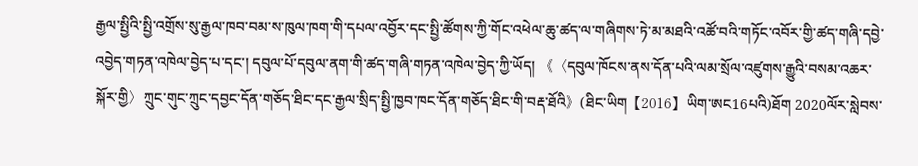རྒྱལ་སྤྱིའི་སྤྱི་འགྲོས་སུ་རྒྱལ་ཁབ་བམ་ས་ཁུལ་ཁག་གི་དཔལ་འབྱོར་དང་སྤྱི་ཚོགས་ཀྱི་གོང་འཕེལ་ཆུ་ཚད་ལ་གཞིགས་ཏེ་མ་མཐའི་འཚོ་བའི་གཏོང་འབོར་གྱི་ཚད་གཞི་དབྱེ་འབྱེད་གཏན་འཁེལ་བྱེད་པ་དང་། དབུལ་པོ་དབུལ་ནག་གི་ཚད་གཞི་གཏན་འཁེལ་བྱེད་ཀྱི་ཡོད། 《〈དབུལ་ཁོངས་ནས་དོན་པའི་ལམ་སྲོལ་འཛུགས་རྒྱུའི་བསམ་འཆར་སྐོར་གྱི〉ཀྲུང་གུང་ཀྲུང་དབྱང་དོན་གཅོད་ཐིང་དང་རྒྱལ་སྲིད་སྤྱི་ཁྱབ་ཁང་དོན་གཅོད་ཐིང་གི་བརྡ་ཐོའི》(ཐིང་ཡིག【2016】ཡིག་ཨང16པའི)ཐོག 2020ལོར་སླེབས་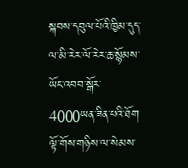སྐབས་དབུལ་པོའི་ཁྱིམ་དུད་ལ་མི་རེར་ལོ་རེར་ཆ་སྙོམས་ཡོང་འབབ་སྒོར་4000ཡན་ཟིན་པའི་ཐོག ལྟོ་གོས་གཉིས་ལ་སེམས་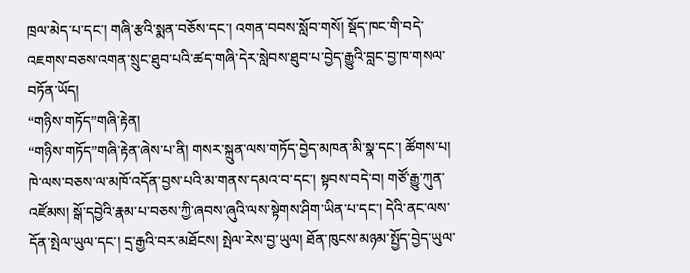ཁྲལ་མེད་པ་དང་། གཞི་རྩའི་སྨན་བཅོས་དང་། འགན་བབས་སློབ་གསོ། སྡོད་ཁང་གི་བདེ་འཇགས་བཅས་འགན་སྲུང་ཐུབ་པའི་ཚད་གཞི་དེར་སླེབས་ཐུབ་པ་བྱེད་རྒྱུའི་བླང་བྱ་ཁ་གསལ་བཏོན་ཡོད།
“གཉིས་གཏོད”གཞི་རྟེན།
“གཉིས་གཏོད”གཞི་རྟེན་ཞེས་པ་ནི། གསར་སྐྲུན་ལས་གཏོད་བྱེད་མཁན་མི་སྣ་དང་། ཚོགས་པ། ཁེ་ལས་བཅས་ལ་མཁོ་འདོན་བྱས་པའི་མ་གནས་དམའ་བ་དང་། སྟབས་བདེ་བ། གཙོ་རྒྱུ་ཀུན་འཛོམས། སྒོ་དབྱེའི་རྣམ་པ་བཅས་ཀྱི་ཞབས་ཞུའི་ལས་སྟེགས་ཤིག་ཡིན་པ་དང་། དེའི་ནང་ལས་དོན་སྤེལ་ཡུལ་དང་། དྲ་རྒྱའི་བར་མཐོངས། སྤེལ་རེས་བྱ་ཡུལ། ཐོན་ཁུངས་མཉམ་སྤྱོད་བྱེད་ཡུལ་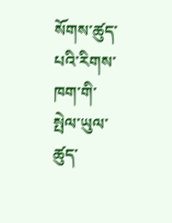སོགས་ཚུད་པའི་རིགས་ཁག་གི་སྤེལ་ཡུལ་ཚུད་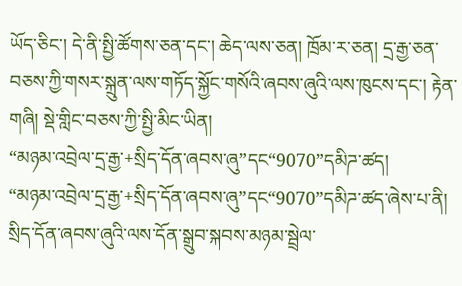ཡོད་ཅིང་། དེ་ནི་སྤྱི་ཚོགས་ཅན་དང་། ཆེད་ལས་ཅན། ཁྲོམ་ར་ཅན། དྲ་རྒྱ་ཅན་བཅས་ཀྱི་གསར་སྐྲུན་ལས་གཏོད་སྐྱོང་གསོའི་ཞབས་ཞུའི་ལས་ཁུངས་དང་། རྟེན་གཞི། སྡེ་གླིང་བཅས་ཀྱི་སྤྱི་མིང་ཡིན།
“མཉམ་འབྲེལ་དྲ་རྒྱ་+སྲིད་དོན་ཞབས་ཞུ”དང“9070”དམིཌ་ཚད།
“མཉམ་འབྲེལ་དྲ་རྒྱ་+སྲིད་དོན་ཞབས་ཞུ”དང“9070”དམིཌ་ཚད་ཞེས་པ་ནི། སྲིད་དོན་ཞབས་ཞུའི་ལས་དོན་སྒྲུབ་སྐབས་མཉམ་སྦྲེལ་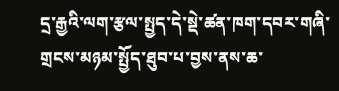དྲ་རྒྱའི་ལག་རྩལ་སྤྱད་དེ་སྡེ་ཚན་ཁག་དབར་གཞི་གྲངས་མཉམ་སྤྱོད་ཐུབ་པ་བྱས་ནས་ཆ་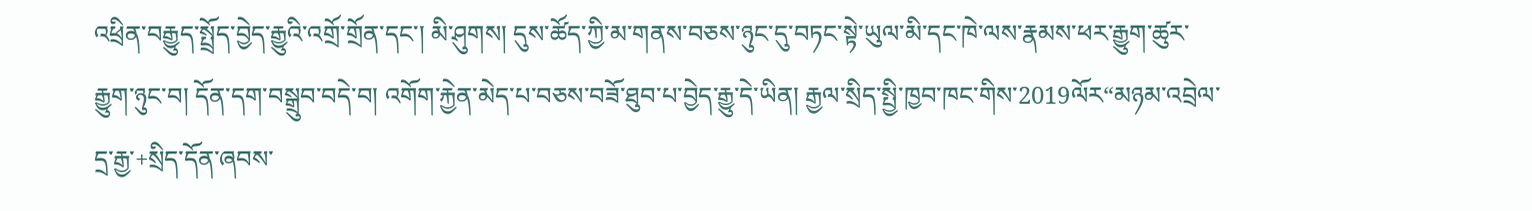འཕྲིན་བརྒྱུད་སྤྲོད་བྱེད་རྒྱུའི་འགྲོ་གྲོན་དང་། མི་ཤུགས། དུས་ཚོད་ཀྱི་མ་གནས་བཅས་ཉུང་དུ་བཏང་སྟེ་ཡུལ་མི་དང་ཁེ་ལས་རྣམས་ཕར་རྒྱུག་ཚུར་རྒྱུག་ཉུང་བ། དོན་དག་བསྒྲུབ་བདེ་བ། འགོག་རྐྱེན་མེད་པ་བཅས་བཟོ་ཐུབ་པ་བྱེད་རྒྱུ་དེ་ཡིན། རྒྱལ་སྲིད་སྤྱི་ཁྱབ་ཁང་གིས་2019ལོར“མཉམ་འབྲེལ་དྲ་རྒྱ་+སྲིད་དོན་ཞབས་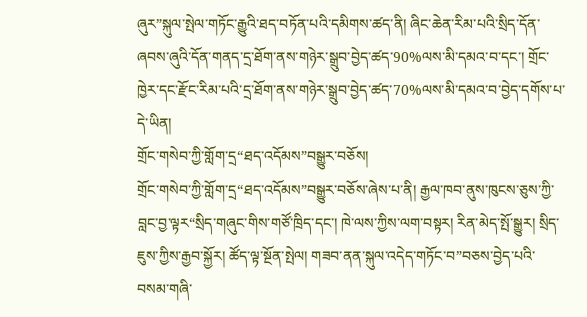ཞུར”སྐུལ་སྤེལ་གཏོང་རྒྱུའི་ཐད་བཏོན་པའི་དམིགས་ཚད་ནི། ཞིང་ཆེན་རིམ་པའི་སྲིད་དོན་ཞབས་ཞུའི་དོན་གནད་དྲ་ཐོག་ནས་གཉེར་སྒྲུབ་བྱེད་ཚད་90%ལས་མི་དམའ་བ་དང་། གྲོང་ཁྱེར་དང་རྫོང་རིམ་པའི་དྲ་ཐོག་ནས་གཉེར་སྒྲུབ་བྱེད་ཚད་70%ལས་མི་དམའ་བ་བྱེད་དགོས་པ་དེ་ཡིན།
གྲོང་གསེབ་ཀྱི་གློག་དྲ“ཐད་འདོམས”བསྒྱུར་བཅོས།
གྲོང་གསེབ་ཀྱི་གློག་དྲ“ཐད་འདོམས”བསྒྱུར་བཅོས་ཞེས་པ་ནི། རྒྱལ་ཁབ་ནུས་ཁུངས་ཅུས་ཀྱི་བླང་བྱ་ལྟར“སྲིད་གཞུང་གིས་གཙོ་ཁྲིད་དང་། ཁེ་ལས་ཀྱིས་ལག་བསྟར། རིན་མེད་སྤོ་སྒྱུར། སྲིད་ཇུས་ཀྱིས་རྒྱབ་སྐྱོར། ཚོད་ལྟ་སྔོན་སྤེལ། གཟབ་ནན་སྐུལ་འདེད་གཏོང་བ”བཅས་བྱེད་པའི་བསམ་གཞི་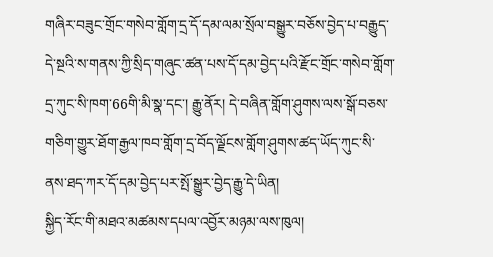གཞིར་བཟུང་གྲོང་གསེབ་གློག་དྲ་དོ་དམ་ལམ་སྲོལ་བསྒྱུར་བཅོས་བྱེད་པ་བརྒྱུད་དེ་སྔའི་ས་གནས་ཀྱི་སྲིད་གཞུང་ཚན་པས་དོ་དམ་བྱེད་པའི་རྫོང་གྲོང་གསེབ་གློག་དྲ་ཀུང་སི་ཁག་66གི་མི་སྣ་དང་། རྒྱུ་ནོར། དེ་བཞིན་གློག་ཤུགས་ལས་སྒོ་བཅས་གཅིག་གྱུར་ཐོག་རྒྱལ་ཁབ་གློག་དྲ་བོད་ལྗོངས་གློག་ཤུགས་ཚད་ཡོད་ཀུང་སི་ནས་ཐད་ཀར་དོ་དམ་བྱེད་པར་སྤོ་སྒྱུར་བྱེད་རྒྱུ་དེ་ཡིན།
སྐྱིད་རོང་གི་མཐའ་མཚམས་དཔལ་འབྱོར་མཉམ་ལས་ཁུལ།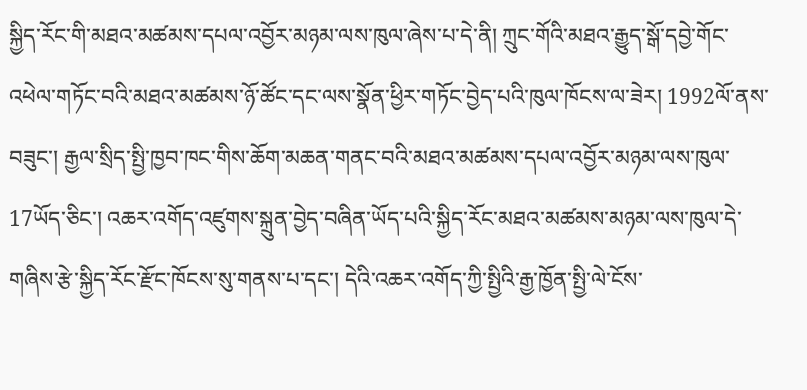སྐྱིད་རོང་གི་མཐའ་མཚམས་དཔལ་འབྱོར་མཉམ་ལས་ཁུལ་ཞེས་པ་དེ་ནི། ཀྲུང་གོའི་མཐའ་རྒྱུད་སྒོ་དབྱེ་གོང་འཕེལ་གཏོང་བའི་མཐའ་མཚམས་ཉོ་ཚོང་དང་ལས་སྣོན་ཕྱིར་གཏོང་བྱེད་པའི་ཁུལ་ཁོངས་ལ་ཟེར། 1992ལོ་ནས་བཟུང་། རྒྱལ་སྲིད་སྤྱི་ཁྱབ་ཁང་གིས་ཆོག་མཆན་གནང་བའི་མཐའ་མཚམས་དཔལ་འབྱོར་མཉམ་ལས་ཁུལ་17ཡོད་ཅིང་། འཆར་འགོད་འཛུགས་སྐྲུན་བྱེད་བཞིན་ཡོད་པའི་སྐྱིད་རོང་མཐའ་མཚམས་མཉམ་ལས་ཁུལ་དེ་གཞིས་རྩེ་སྐྱིད་རོང་རྫོང་ཁོངས་སུ་གནས་པ་དང་། དེའི་འཆར་འགོད་ཀྱི་སྤྱིའི་རྒྱ་ཁྱོན་སྤྱི་ལེ་ངོས་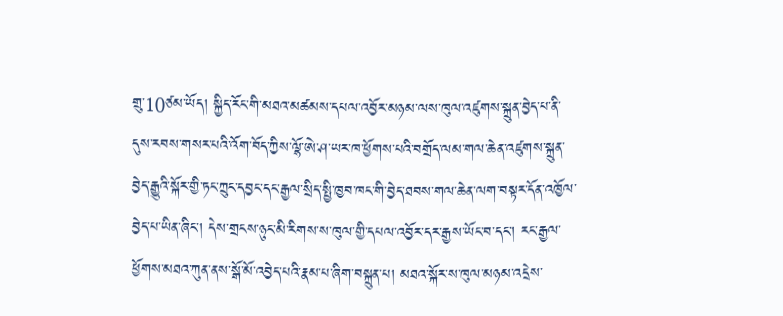གྲུ་10ཙམ་ཡོད། སྐྱིད་རོང་གི་མཐའ་མཚམས་དཔལ་འབྱོར་མཉམ་ལས་ཁུལ་འཛུགས་སྐྲུན་བྱེད་པ་ནི་དུས་རབས་གསར་པའི་འོག་བོད་ཀྱིས་ལྷོ་ཨེ་ཤ་ཡར་ཁ་ཕྱོགས་པའི་བགྲོད་ལམ་གལ་ཆེན་འཛུགས་སྐྲུན་བྱེད་རྒྱུའི་སྐོར་གྱི་ཏང་ཀྲུང་དབྱང་དང་རྒྱལ་སྲིད་སྤྱི་ཁྱབ་ཁང་གི་བྱེད་ཐབས་གལ་ཆེན་ལག་བསྟར་དོན་འཁྱོལ་བྱེད་པ་ཡིན་ཞིང་། དེས་གྲངས་ཉུང་མི་རིགས་ས་ཁུལ་གྱི་དཔལ་འབྱོར་དར་རྒྱས་ཡོང་བ་དང་། རང་རྒྱལ་ཕྱོགས་མཐའ་ཀུན་ནས་སྒོ་མོ་འབྱེད་པའི་རྣམ་པ་ཞིག་བསྐྲུན་པ། མཐའ་སྐོར་ས་ཁུལ་མཉམ་འདྲེས་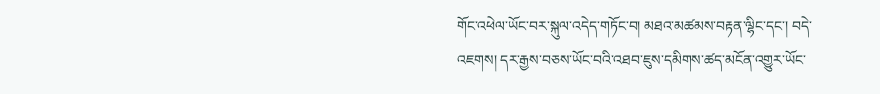གོང་འཕེལ་ཡོང་བར་སྐུལ་འདེད་གཏོང་བ། མཐའ་མཚམས་བརྟན་ལྷིང་དང་། བདེ་འཇགས། དར་རྒྱས་བཅས་ཡོང་བའི་འཐབ་ཇུས་དམིགས་ཚད་མངོན་འགྱུར་ཡོང་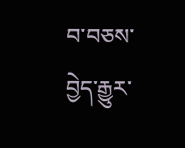བ་བཅས་བྱེད་རྒྱུར་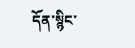དོན་སྙིང་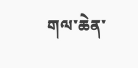གལ་ཆེན་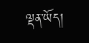ལྡན་ཡོད།